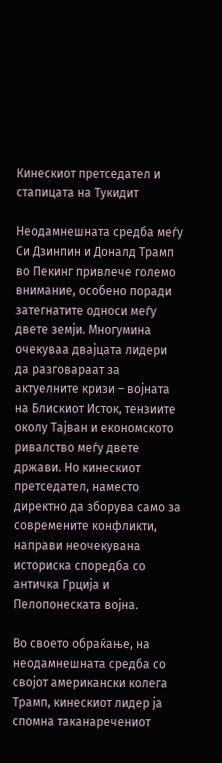Кинескиот претседател и стапицата на Тукидит

Неодамнешната средба меѓу Си Дзинпин и Доналд Трамп во Пекинг привлече големо внимание, особено поради затегнатите односи меѓу двете земји. Многумина очекуваа двајцата лидери да разговараат за актуелните кризи – војната на Блискиот Исток, тензиите околу Тајван и економското ривалство меѓу двете држави. Но кинескиот претседател, наместо директно да зборува само за современите конфликти, направи неочекувана историска споредба со античка Грција и Пелопонеската војна.

Во своето обраќање, на неодамнешната средба со својот американски колега Трамп, кинескиот лидер ја спомна таканаречениот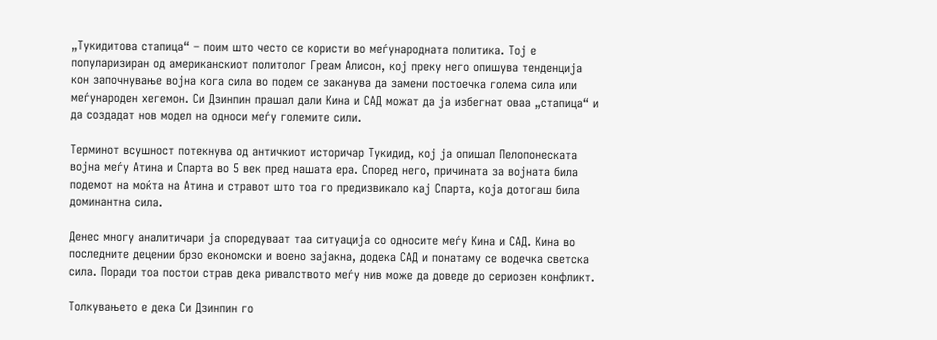„Тукидитова стапица“ – поим што често се користи во меѓународната политика. Тој е популаризиран од американскиот политолог Греам Алисон, кој преку него опишува тенденција кон започнување војна кога сила во подем се заканува да замени постоечка голема сила или меѓународен хегемон. Си Дзинпин прашал дали Кина и САД можат да ја избегнат оваа „стапица“ и да создадат нов модел на односи меѓу големите сили.

Терминот всушност потекнува од античкиот историчар Тукидид, кој ја опишал Пелопонеската војна меѓу Атина и Спарта во 5 век пред нашата ера. Според него, причината за војната била подемот на моќта на Атина и стравот што тоа го предизвикало кај Спарта, која дотогаш била доминантна сила.

Денес многу аналитичари ја споредуваат таа ситуација со односите меѓу Кина и САД. Кина во последните децении брзо економски и воено зајакна, додека САД и понатаму се водечка светска сила. Поради тоа постои страв дека ривалството меѓу нив може да доведе до сериозен конфликт.

Толкувањето е дека Си Дзинпин го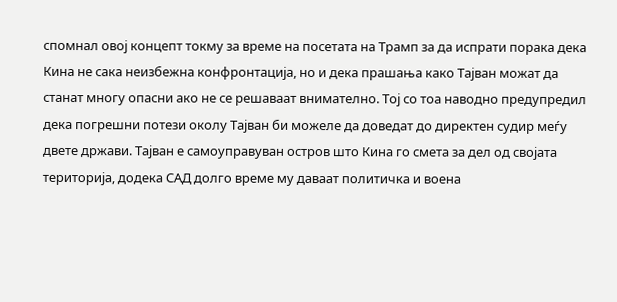спомнал овој концепт токму за време на посетата на Трамп за да испрати порака дека Кина не сака неизбежна конфронтација, но и дека прашања како Тајван можат да станат многу опасни ако не се решаваат внимателно. Тој со тоа наводно предупредил дека погрешни потези околу Тајван би можеле да доведат до директен судир меѓу двете држави. Тајван е самоуправуван остров што Кина го смета за дел од својата територија, додека САД долго време му даваат политичка и воена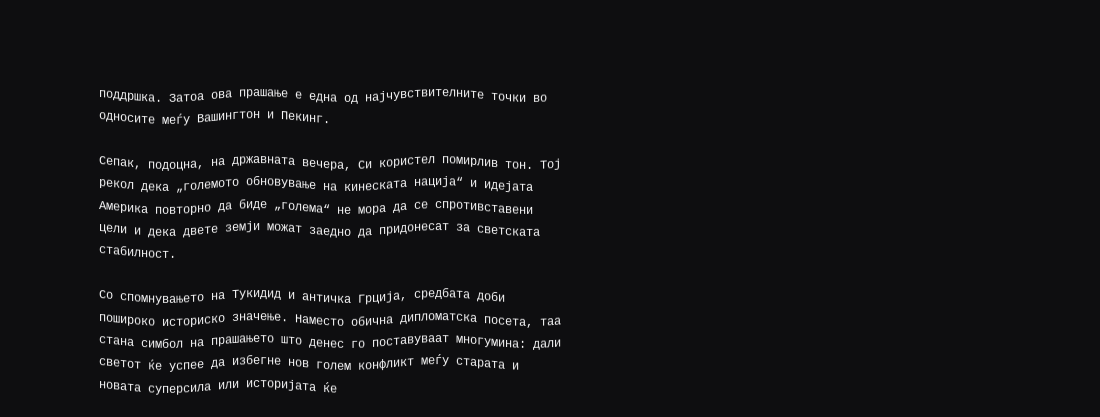поддршка. Затоа ова прашање е една од најчувствителните точки во односите меѓу Вашингтон и Пекинг.

Сепак, подоцна, на државната вечера, Си користел помирлив тон. Тој рекол дека „големото обновување на кинеската нација“ и идејата Америка повторно да биде „голема“ не мора да се спротивставени цели и дека двете земји можат заедно да придонесат за светската стабилност.

Со спомнувањето на Тукидид и античка Грција, средбата доби пошироко историско значење. Наместо обична дипломатска посета, таа стана симбол на прашањето што денес го поставуваат многумина: дали светот ќе успее да избегне нов голем конфликт меѓу старата и новата суперсила или историјата ќе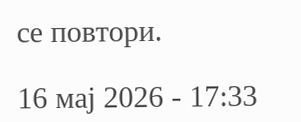се повтори.

16 мај 2026 - 17:33